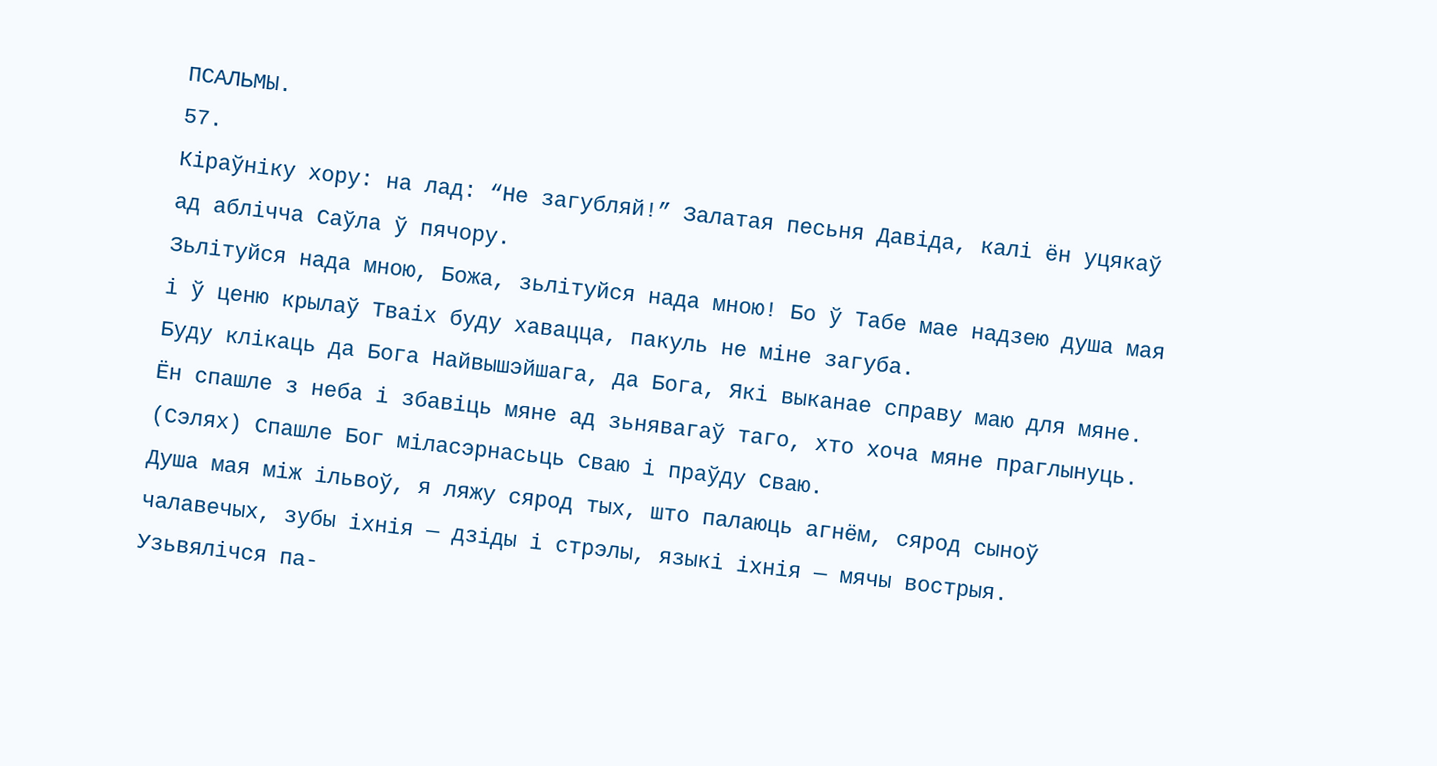ПСАЛЬМЫ.
57.
Кіраўніку хору: на лад: “Не загубляй!” Залатая песьня Давіда, калі ён уцякаў ад аблічча Саўла ў пячору.
Зьлітуйся нада мною, Божа, зьлітуйся нада мною! Бо ў Табе мае надзею душа мая і ў ценю крылаў Тваіх буду хавацца, пакуль не міне загуба.
Буду клікаць да Бога Найвышэйшага, да Бога, Які выканае справу маю для мяне.
Ён спашле з неба і збавіць мяне ад зьнявагаў таго, хто хоча мяне праглынуць. (Сэлях) Спашле Бог міласэрнасьць Сваю і праўду Сваю.
Душа мая між ільвоў, я ляжу сярод тых, што палаюць агнём, сярод сыноў чалавечых, зубы іхнія — дзіды і стрэлы, языкі іхнія — мячы вострыя.
Узьвялічся па-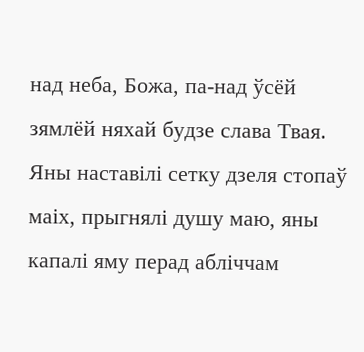над неба, Божа, па-над ўсёй зямлёй няхай будзе слава Твая.
Яны наставілі сетку дзеля стопаў маіх, прыгнялі душу маю, яны капалі яму перад абліччам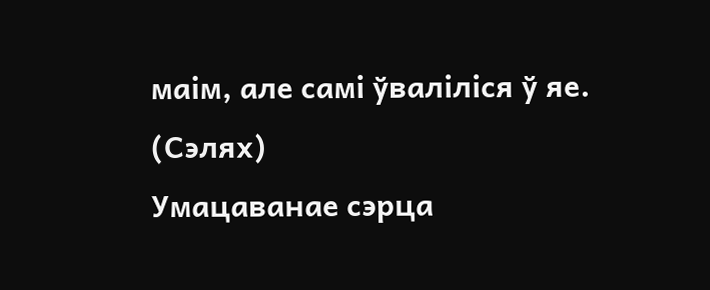маім, але самі ўваліліся ў яе. (Сэлях)
Умацаванае сэрца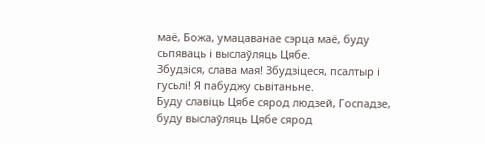маё, Божа, умацаванае сэрца маё, буду сьпяваць і выслаўляць Цябе.
Збудзіся, слава мая! Збудзіцеся, псалтыр і гусьлі! Я пабуджу сьвітаньне.
Буду славіць Цябе сярод людзей, Госпадзе, буду выслаўляць Цябе сярод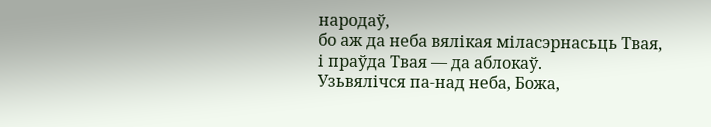народаў,
бо аж да неба вялікая міласэрнасьць Твая, і праўда Твая — да аблокаў.
Узьвялічся па-над неба, Божа,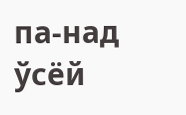па-над ўсёй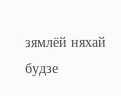зямлёй няхай будзе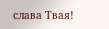слава Твая!